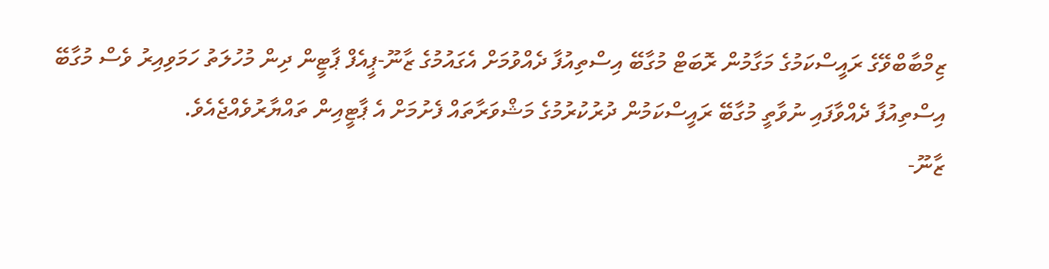ޒިމްބާބްވޭގެ ރައީސްކަމުގެ މަގާމުން ރޮބަޓް މުގާބޭ އިސްތިއުފާ ދެއްވުމަށް އެގައުމުގެ ޒާނޫ-ޕީއެފް ޕާޓީން ދިން މުހުލަތު ހަމަވިއިރު ވެސް މުގާބޭ އިސްތިއުފާ ދެއްވާފައި ނުވާތީ މުގާބޭ ރައީސްކަމުން ދުރުކުރުމުގެ މަޝްވަރާތައް ފެށުމަށް އެ ޕާޓީއިން ތައްޔާރުވެއްޖެއެވެ.
ޒާނޫ-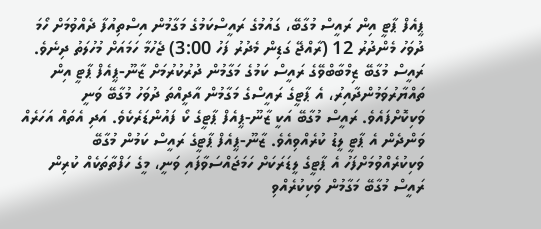ޕީއެފް ޕާޓީ އިން ރައީސް މުގާބޭ، ގައުމުގެ ރައީސްކަމުގެ މަގާމުން އިސްތިއުފާ ދެއްވުމަށް ހޯމަ ދުވަހު މެންދުރު 12 (ރާއްޖޭ ގަޑިން މެދުރު ފަހު 3:00) ޖެހުމާ ހަމައަށް މުހުލަތު ދިނެވެ. ރައީސް މުގާބޭ ޒިމްބާބްވޭގެ ރައީސް ކަމުގެ މަގާމުން ދުރުކުރުމަށް ޒާނޫ-ޕީއެފް ޕާޓީ އިން ތައްޔާރުވަމުންދާއިރު، އެ ޕާޓީގެ ރައީސްގެ މަގާމުން އާދީއްތަ ދުވަހު މުގާބޭ ވަނީ ވަކިކޮށްފައެވެ. ރައީސް މުގާބޭ އަކީ ޒާނޫ-ޕީއެފް ޕާޓީގެ ކޯ ފައުންޑަރެކެވެ. އަދި އެތައް އަހަރެއް ވަންދެން އެ ޕާޓީ ލީޑު ކުރެއްވިއެވެ. ޒާނޫ-ޕީއެފް ޕާޓީގެ ރައީސް ކަމުން މުގާބޭ ވަކިކުރެއްވުމަށްފަހު އެ ޕާޓީގެ ލީޑަރަކަށް ހަމަޖައްސަވާފައި ވަނީ، މީގެ ހަފްތާތަކެއް ކުރިން ރައީސް މުގާބޭ މަގާމުން ވަކިކުރެއްވި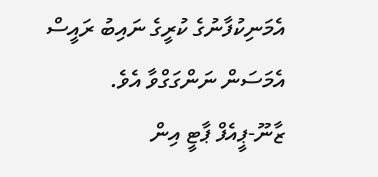އެމަނިކުފާނުގެ ކުރީގެ ނައިބު ރައީސް އެމަސަން ނަންގަގްވާ އެވެ.
ޒާނޫ-ޕީއެފް ޕާޓީ އިން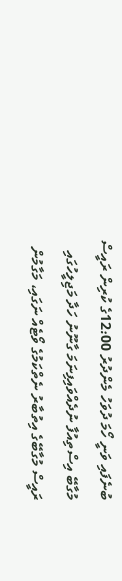ބުނެފައި ވަނީ ހޯމަ ދުވަހު މެންދުރު 12:00ގެ ކުރިން ރައީސް މުގާބޭ އިސްތިއުފާ ނުދެއްވައިފިނަމަ ގާނޫނު ހަދާ މަޖިލީހުގައި ރައީސް މުގާބޭގެ އިތުބާރު ނެތްކަމުގެ ވޯޓެއް ނަގައި، މަގާމުން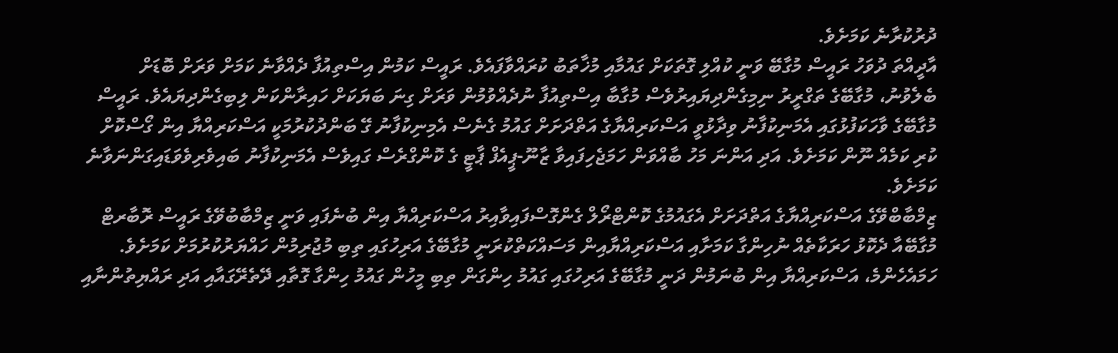ދުރުކުރާނެ ކަމަށެވެ.
އާދީއްތަ ދުވަހު ރައީސް މުގާބޭ ވަނީ ކުއްލި ގޮތަކަށް ގައުމާއި މުޚާތަބު ކުރައްވާފައެވެ. ރައީސް ކަމުން އިސްތިއުފާ ދެއްވާނެ ކަމަށް ވަރަށް ބޮޑަށް ބެލެވުނު، މުގާބޭގެ ތަގްރީރު ނިމިގެންދިޔައިރުވެސް މުގާބާ އިސްތިއުފާ ނުދެއްވުމުން ވަރަށް ގިނަ ބަޔަކަށް ހައިރާންކަން ލިބިގެންދިޔައެވެ. ރައީސް މުގާބޭގެ ވާހަކަފުޅުގައި އެމަނިކުފާނު ވިދާޅުވީ އަސްކަރިއްޔާގެ އަތްދަށަށް ގައުމު ގެނެސް އެމިނިކުފާނު ގޭ ބަންދުކުރުމަކީ އަސްކަރިއްޔާ އިން ގޯސްކޮށް ކުރި ކަމެއް ނޫން ކަމަށެވެ. އަދި އަންނަ މަހު ބާއްވަން ހަމަޖެހިފައިވާ ޒާނޫ-ޕީއެފް ޕާޓީ ގެ ކޮންގްރެސް ގައިވެސް އެމަނިކުފާނު ބައިވެރިވެވަޑައިގަންނަވާނެ ކަމަށެވެ.
ޒިމްބާބްވޭގެ އަސްކަރިއްޔާގެ އަތްދަށަށް އެގައުމުގެ ކޮންޓްރޯލް ގެންގޮސްފައިވާއިރު އަސްކަރިއްޔާ އިން ބުނެފައި ވަނީ ޒިމްބާބުވޭގެ ރައީސް ރޮބާރޓް މުގާބޭއާ ދެކޮޅު ހަރަކާތެއް ނުހިންގާ ކަމަށާއި އަސްކަރިއްޔާއިން މަސައްކަތްކުރަނީ މުގާބޭގެ އަރިހުގައި ތިބި މުޖުރިމުން ހައްޔަރުކުރުމަށް ކަމަށެވެ. ހަމައެހެންމެ، އަސްކަރިއްޔާ އިން ބުނަމުން ދަނީ މުގާބޭގެ އަރިހުގައި ގައުމު ހިންގަން ތިބި މީހުން ގައުމު ހިންގާ ގޮތާއި ދޭތެރޭގައާއި އަދި ރައްޔިތުންނާއި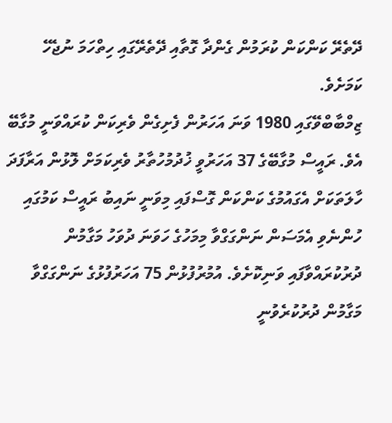ދޭތެރޭ ކަންކަން ކުރަމުން ގެންދާ ގޮތާއި ދޭތެރޭގައި ހިތްހަމަ ނުޖެހޭ ކަމަށެވެ.
ޒިމްބާބްވޭގައި 1980 ވަނަ އަހަރުން ފެށިގެން ވެރިކަން ކުރައްވަނީ މުގާބޭ އެވެ. ރައީސް މުގާބޭގެ 37 އަހަރުވީ ޚުދުމުހުތާރު ވެރިކަމަށް ލޮޅުން އަރާފަދަ ހާލަތަކަށް އެގައުމުގެ ކަންކަން ގޮސްފައި މިވަނީ ނައިބު ރައީސް ކަމުގައި ހުންނެވި އެމަސަން ނަންގަގްވާ މިމަހުގެ ހަވަނަ ދުވަހު މަގާމުން ދުރުކުރައްވާފައި ވަނިކޮށެވެ. އުމުރުފުޅުން 75 އަހަރުފުޅުގެ ނަންގަގްވާ މަގާމުން ދުރުކުރެވުނީ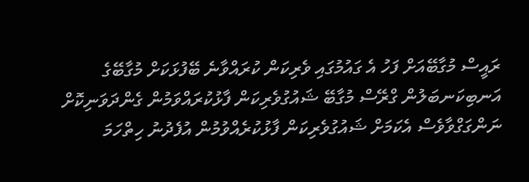ރައީސް މުގާބޭއަށް ފަހު އެ ގައުމުގައި ވެރިކަން ކުރައްވާނެ ބޭފުޅަކަށް މުގާބޭގެ އަނބިކަނބަލުން ގްރޭސް މުގާބޭ ޝައުގުވެރިކަން ފާޅުކުރައްވަމުން ގެންދަވަނިކޮށް ނަންގަގްވާވެސް އެކަމަށް ޝައުގުވެރިކަން ފާޅުކުރެއްވުމުން އުފެދުނު ހިތްހަމަ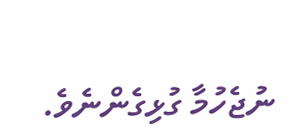ނުޖެހުމާ ގުޅިގެންނެވެ.